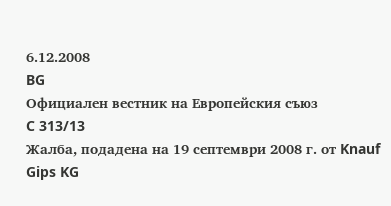6.12.2008
BG
Официален вестник на Европейския съюз
C 313/13
Жалба, подадена на 19 септември 2008 г. от Knauf Gips KG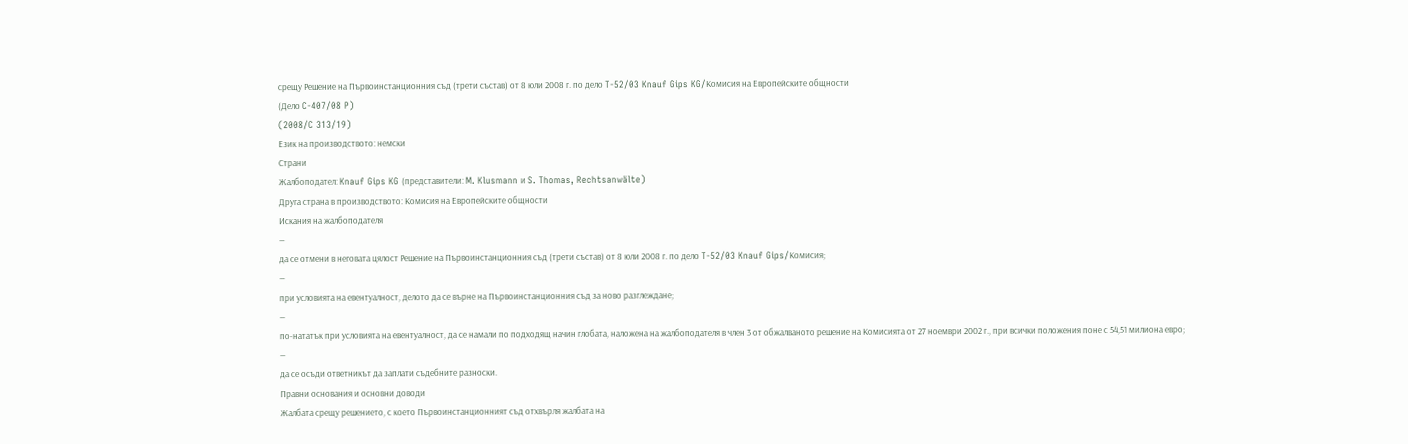срещу Решение на Първоинстанционния съд (трети състав) от 8 юли 2008 г. по дело T-52/03 Knauf Gips KG/Комисия на Европейските общности
(Дело C-407/08 P)
(2008/C 313/19)
Език на производството: немски
Страни
Жалбоподател: Knauf Gips KG (представители: M. Klusmann и S. Thomas, Rechtsanwälte)
Друга страна в производството: Комисия на Европейските общности
Искания на жалбоподателя
—
да се отмени в неговата цялост Решение на Първоинстанционния съд (трети състав) от 8 юли 2008 г. по дело T-52/03 Knauf Gips/Комисия;
—
при условията на евентуалност, делото да се върне на Първоинстанционния съд за ново разглеждане;
—
по-нататък при условията на евентуалност, да се намали по подходящ начин глобата, наложена на жалбоподателя в член 3 от обжалваното решение на Комисията от 27 ноември 2002 г., при всички положения поне с 54,51 милиона евро;
—
да се осъди ответникът да заплати съдебните разноски.
Правни основания и основни доводи
Жалбата срещу решението, с което Първоинстанционният съд отхвърля жалбата на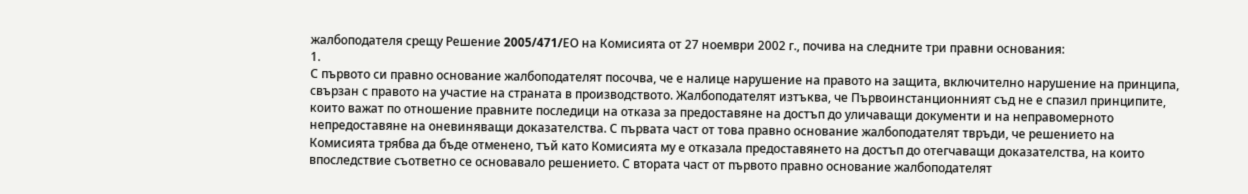жалбоподателя срещу Решение 2005/471/EО на Комисията от 27 ноември 2002 г., почива на следните три правни основания:
1.
С първото си правно основание жалбоподателят посочва, че е налице нарушение на правото на защита, включително нарушение на принципа, свързан с правото на участие на страната в производството. Жалбоподателят изтъква, че Първоинстанционният съд не е спазил принципите, които важат по отношение правните последици на отказа за предоставяне на достъп до уличаващи документи и на неправомерното непредоставяне на оневиняващи доказателства. С първата част от това правно основание жалбоподателят твръди, че решението на Комисията трябва да бъде отменено, тъй като Комисията му е отказала предоставянето на достъп до отегчаващи доказателства, на които впоследствие съответно се основавало решението. С втората част от първото правно основание жалбоподателят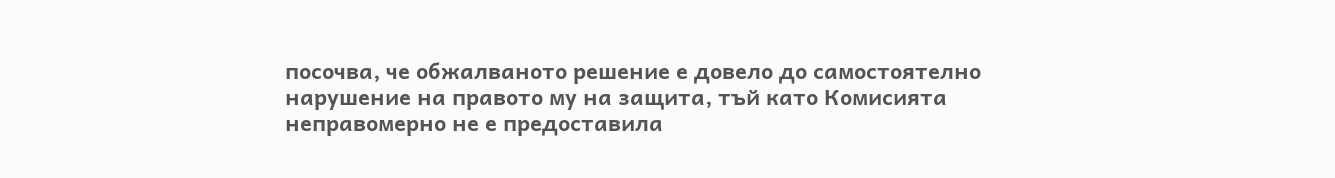посочва, че обжалваното решение е довело до самостоятелно нарушение на правото му на защита, тъй като Комисията неправомерно не е предоставила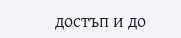достъп и до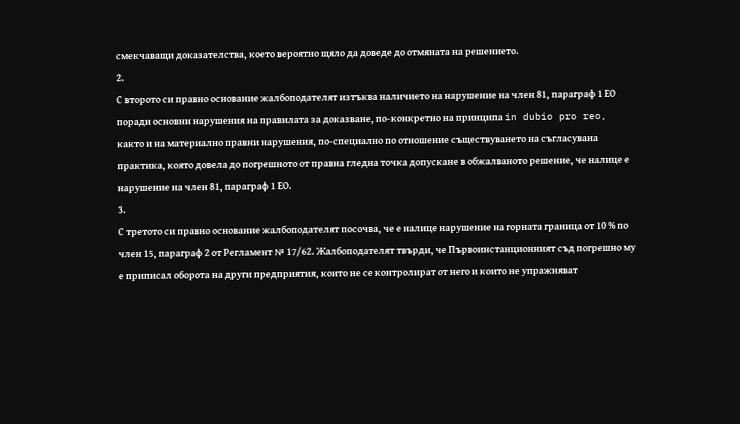смекчаващи доказателства, което вероятно щяло да доведе до отмяната на решението.
2.
С второто си правно основание жалбоподателят изтъква наличието на нарушение на член 81, параграф 1 EО поради основни нарушения на правилата за доказване, по-конкретно на принципа in dubio pro reo, както и на материално правни нарушения, по-специално по отношение съществуването на съгласувана практика, която довела до погрешното от правна гледна точка допускане в обжалваното решение, че налице е нарушение на член 81, параграф 1 EО.
3.
С третото си правно основание жалбоподателят посочва, че е налице нарушение на горната граница от 10 % по член 15, параграф 2 от Регламент № 17/62. Жалбоподателят твърди, че Първоинстанционният съд погрешно му е приписал оборота на други предприятия, които не се контролират от него и които не упражняват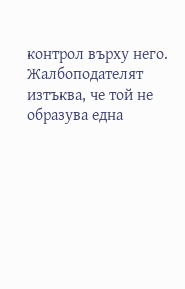контрол върху него. Жалбоподателят изтъква, че той не образува една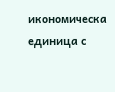икономическа единица с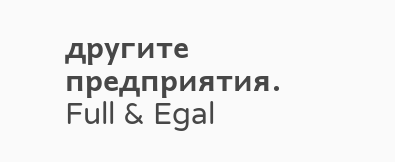другите предприятия.
Full & Egal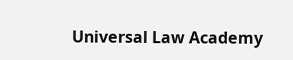Universal Law Academy